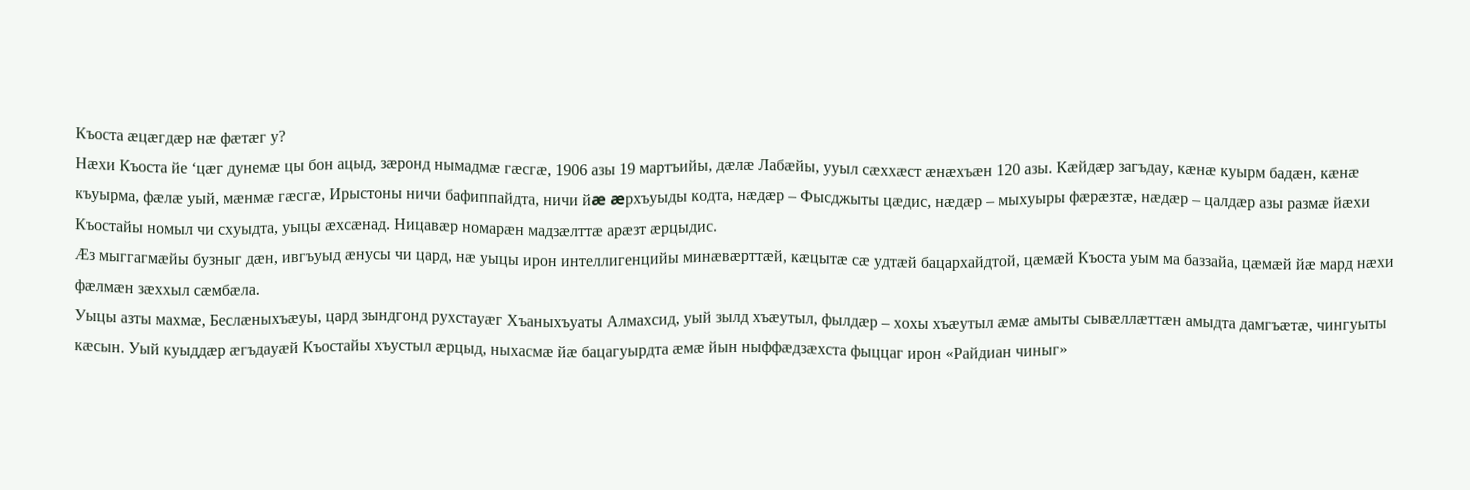Къоста æцæгдæр нæ фæтæг у?
Нæхи Къоста йе ‘цæг дунемæ цы бон ацыд, зæронд нымадмæ гæсгæ, 1906 азы 19 мартъийы, дæлæ Лабæйы, ууыл сæххæст æнæхъæн 120 азы. Кæйдæр загъдау, кæнæ куырм бадæн, кæнæ къуырма, фæлæ уый, мæнмæ гæсгæ, Ирыстоны ничи бафиппайдта, ничи йæ æрхъуыды кодта, нæдæр – Фысджыты цæдис, нæдæр – мыхуыры фæрæзтæ, нæдæр – цалдæр азы размæ йæхи Къостайы номыл чи схуыдта, уыцы æхсæнад. Ницавæр номарæн мадзæлттæ арæзт æрцыдис.
Æз мыггагмæйы бузныг дæн, ивгъуыд æнусы чи цард, нæ уыцы ирон интеллигенцийы минæвæрттæй, кæцытæ сæ удтæй бацархайдтой, цæмæй Къоста уым ма баззайа, цæмæй йæ мард нæхи фæлмæн зæххыл сæмбæла.
Уыцы азты махмæ, Беслæныхъæуы, цард зындгонд рухстауæг Хъаныхъуаты Алмахсид, уый зылд хъæутыл, фылдæр – хохы хъæутыл æмæ амыты сывæллæттæн амыдта дамгъæтæ, чингуыты кæсын. Уый куыддæр æгъдауæй Къостайы хъустыл æрцыд, ныхасмæ йæ бацагуырдта æмæ йын ныффæдзæхста фыццаг ирон «Райдиан чиныг»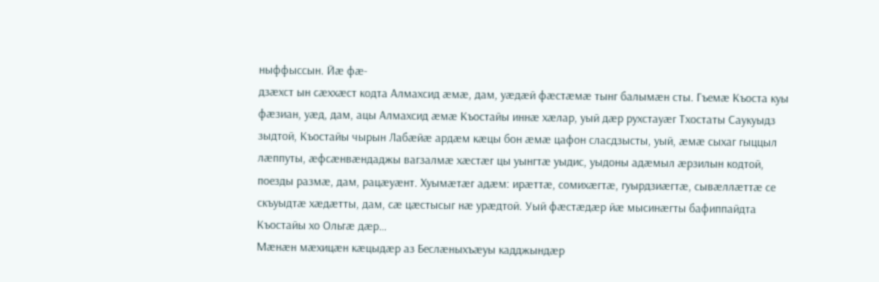ныффыссын. Йæ фæ-
дзæхст ын сæххæст кодта Алмахсид æмæ, дам, уæдæй фæстæмæ тынг балымæн сты. Гъемæ Къоста куы фæзиан, уæд, дам, ацы Алмахсид æмæ Къостайы иннæ хæлар, уый дæр рухстауæг Тхостаты Саукуыдз зыдтой, Къостайы чырын Лабæйæ ардæм кæцы бон æмæ цафон сласдзысты, уый, æмæ сыхаг гыццыл лæппуты, æфсæнвæндаджы вагзалмæ хæстæг цы уынгтæ уыдис, уыдоны адæмыл æрзилын кодтой, поезды размæ, дам, рацæуæнт. Хуымæтæг адæм: ирæттæ, сомихæгтæ, гуырдзиæгтæ, сывæллæттæ се скъуыдтæ хæдæтты, дам, сæ цæстысыг нæ урæдтой. Уый фæстæдæр йæ мысинæгты бафиппайдта Къостайы хо Ольгæ дæр…
Мæнæн мæхицæн кæцыдæр аз Беслæныхъæуы кадджындæр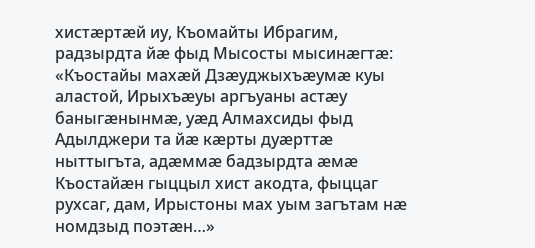хистæртæй иу, Къомайты Ибрагим, радзырдта йæ фыд Мысосты мысинæгтæ: «Къостайы махæй Дзæуджыхъæумæ куы аластой, Ирыхъæуы аргъуаны астæу баныгæнынмæ, уæд Алмахсиды фыд Адылджери та йæ кæрты дуæрттæ ныттыгъта, адæммæ бадзырдта æмæ Къостайæн гыццыл хист акодта, фыццаг рухсаг, дам, Ирыстоны мах уым загътам нæ номдзыд поэтæн…»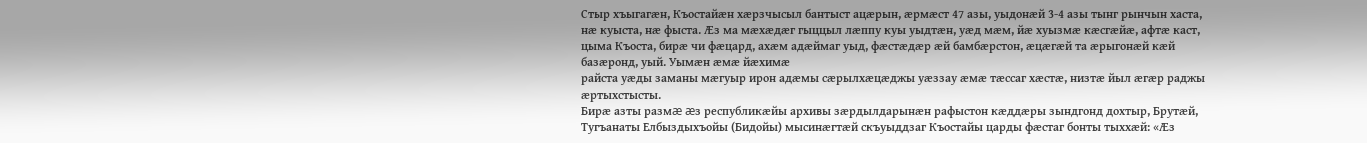Стыр хъыгагæн, Къостайæн хæрзчысыл бантыст ацæрын, æрмæст 47 азы, уыдонæй 3-4 азы тынг рынчын хаста, нæ куыста, нæ фыста. Æз ма мæхæдæг гыццыл лæппу куы уыдтæн, уæд мæм, йæ хуызмæ кæсгæйæ, афтæ каст, цыма Къоста, бирæ чи фæцард, ахæм адæймаг уыд, фæстæдæр æй бамбæрстон, æцæгæй та æрыгонæй кæй базæронд, уый. Уымæн æмæ йæхимæ
райста уæды заманы мæгуыр ирон адæмы сæрылхæцæджы уæззау æмæ тæссаг хæстæ, низтæ йыл æгæр раджы æртыхстысты.
Бирæ азты размæ æз республикæйы архивы зæрдылдарынæн рафыстон кæддæры зындгонд дохтыр, Брутæй, Тугъанаты Елбыздыхъойы (Бидойы) мысинæгтæй скъуыддзаг Къостайы царды фæстаг бонты тыххæй: «Æз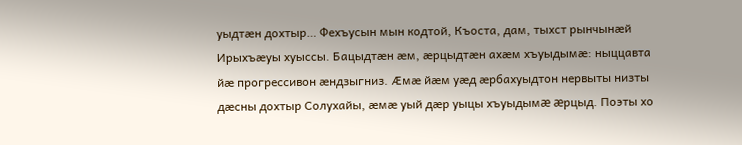уыдтæн дохтыр… Фехъусын мын кодтой, Къоста, дам, тыхст рынчынæй Ирыхъæуы хуыссы. Бацыдтæн æм, æрцыдтæн ахæм хъуыдымæ: ныццавта йæ прогрессивон æндзыгниз. Æмæ йæм уæд æрбахуыдтон нервыты низты дæсны дохтыр Солухайы, æмæ уый дæр уыцы хъуыдымæ æрцыд. Поэты хо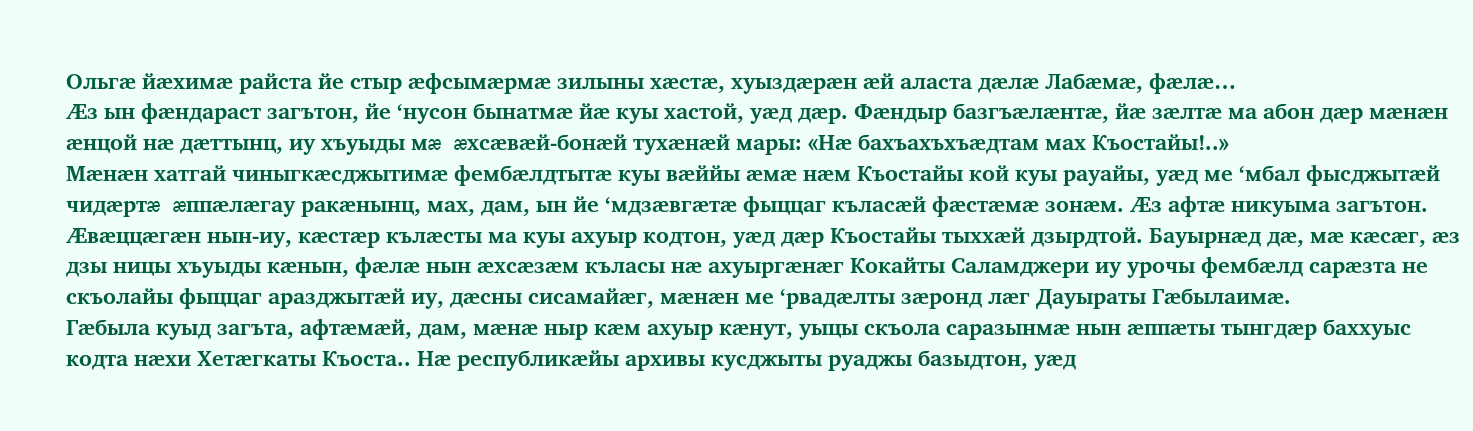Ольгæ йæхимæ райста йе стыр æфсымæрмæ зилыны хæстæ, хуыздæрæн æй аласта дæлæ Лабæмæ, фæлæ…
Æз ын фæндараст загътон, йе ‘нусон бынатмæ йæ куы хастой, уæд дæр. Фæндыр базгъæлæнтæ, йæ зæлтæ ма абон дæр мæнæн æнцой нæ дæттынц, иу хъуыды мæ æхсæвæй-бонæй тухæнæй мары: «Нæ бахъахъхъæдтам мах Къостайы!..»
Мæнæн хатгай чиныгкæсджытимæ фембæлдтытæ куы вæййы æмæ нæм Къостайы кой куы рауайы, уæд ме ‘мбал фысджытæй чидæртæ æппæлæгау ракæнынц, мах, дам, ын йе ‘мдзæвгæтæ фыццаг къласæй фæстæмæ зонæм. Æз афтæ никуыма загътон. Æвæццæгæн нын-иу, кæстæр кълæсты ма куы ахуыр кодтон, уæд дæр Къостайы тыххæй дзырдтой. Бауырнæд дæ, мæ кæсæг, æз дзы ницы хъуыды кæнын, фæлæ нын æхсæзæм къласы нæ ахуыргæнæг Кокайты Саламджери иу урочы фембæлд сарæзта не скъолайы фыццаг аразджытæй иу, дæсны сисамайæг, мæнæн ме ‘рвадæлты зæронд лæг Дауыраты Гæбылаимæ.
Гæбыла куыд загъта, афтæмæй, дам, мæнæ ныр кæм ахуыр кæнут, уыцы скъола саразынмæ нын æппæты тынгдæр баххуыс кодта нæхи Хетæгкаты Къоста.. Нæ республикæйы архивы кусджыты руаджы базыдтон, уæд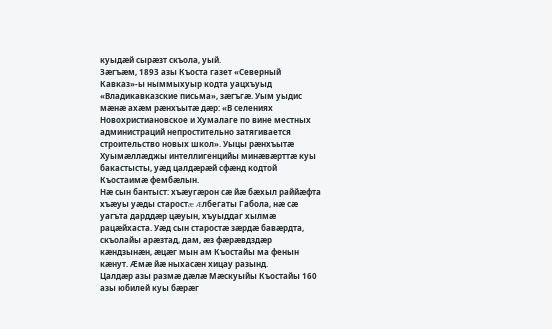куыдæй сырæзт скъола, уый.
Зæгъæм, 1893 азы Къоста газет «Северный Кавказ»-ы ныммыхуыр кодта уацхъуыд «Владикавказские письма», зæгъгæ. Уым уыдис мæнæ ахæм рæнхъытæ дæр: «В селениях Новохристиановское и Хумалаге по вине местных администраций непростительно затягивается строительство новых школ». Уыцы рæнхъытæ Хуымæллæджы интеллигенцийы минæвæрттæ куы бакастысты, уæд цалдæрæй сфæнд кодтой Къостаимæ фембæлын.
Нæ сын бантыст: хъæугæрон сæ йæ бæхыл раййæфта хъæуы уæды старостæ Æлбегаты Габола, нæ сæ уагъта дарддæр цæуын, хъуыддаг хылмæ рацæйхаста. Уæд сын старостæ зæрдæ бавæрдта, скъолайы арæзтад, дам, æз фæрæвдздæр кæндзынæн, æцæг мын ам Къостайы ма фенын кæнут. Æмæ йæ ныхасæн хицау разынд.
Цалдæр азы размæ дæлæ Мæскуыйы Къостайы 160 азы юбилей куы бæрæг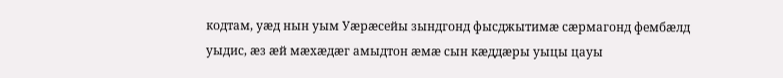кодтам, уæд нын уым Уæрæсейы зындгонд фысджытимæ сæрмагонд фембæлд уыдис, æз æй мæхæдæг амыдтон æмæ сын кæддæры уыцы цауы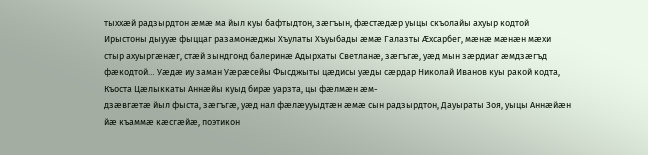тыххæй радзырдтон æмæ ма йыл куы бафтыдтон, зæгъын, фæстæдæр уыцы скъолайы ахуыр кодтой Ирыстоны дыууæ фыццаг разамонæджы Хъулаты Хъуыбады æмæ Галазты Æхсарбег, мæнæ мæнæн мæхи стыр ахуыргæнæг, стæй зындгонд балеринæ Адырхаты Светланæ, зæгъгæ, уæд мын зæрдиаг æмдзæгъд фæкодтой… Уæдæ иу заман Уæрæсейы Фысджыты цæдисы уæды сæрдар Николай Иванов куы ракой кодта, Къоста Цæлыккаты Аннæйы куыд бирæ уарзта, цы фæлмæн æм-
дзæвгæтæ йыл фыста, зæгъгæ, уæд нал фæлæууыдтæн æмæ сын радзырдтон, Дауыраты Зоя, уыцы Аннæйæн йæ къаммæ кæсгæйæ, поэтикон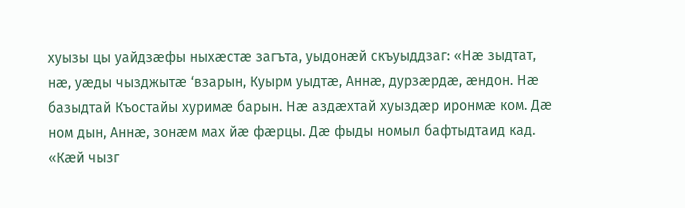хуызы цы уайдзæфы ныхæстæ загъта, уыдонæй скъуыддзаг: «Нæ зыдтат, нæ, уæды чызджытæ ‘взарын, Куырм уыдтæ, Аннæ, дурзæрдæ, æндон. Нæ базыдтай Къостайы хуримæ барын. Нæ аздæхтай хуыздæр иронмæ ком. Дæ ном дын, Аннæ, зонæм мах йæ фæрцы. Дæ фыды номыл бафтыдтаид кад. «Кæй чызг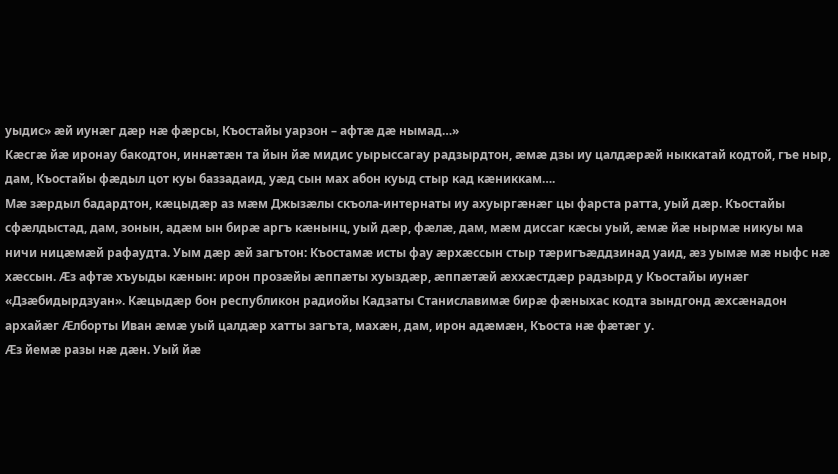уыдис» æй иунæг дæр нæ фæрсы, Къостайы уарзон – афтæ дæ нымад…»
Кæсгæ йæ иронау бакодтон, иннæтæн та йын йæ мидис уырыссагау радзырдтон, æмæ дзы иу цалдæрæй ныккатай кодтой, гъе ныр, дам, Къостайы фæдыл цот куы баззадаид, уæд сын мах абон куыд стыр кад кæниккам….
Мæ зæрдыл бадардтон, кæцыдæр аз мæм Джызæлы скъола-интернаты иу ахуыргæнæг цы фарста ратта, уый дæр. Къостайы сфæлдыстад, дам, зонын, адæм ын бирæ аргъ кæнынц, уый дæр, фæлæ, дам, мæм диссаг кæсы уый, æмæ йæ нырмæ никуы ма ничи ницæмæй рафаудта. Уым дæр æй загътон: Къостамæ исты фау æрхæссын стыр тæригъæддзинад уаид, æз уымæ мæ ныфс нæ хæссын. Æз афтæ хъуыды кæнын: ирон прозæйы æппæты хуыздæр, æппæтæй æххæстдæр радзырд у Къостайы иунæг «Дзæбидырдзуан». Кæцыдæр бон республикон радиойы Кадзаты Станиславимæ бирæ фæныхас кодта зындгонд æхсæнадон архайæг Æлборты Иван æмæ уый цалдæр хатты загъта, махæн, дам, ирон адæмæн, Къоста нæ фæтæг у.
Æз йемæ разы нæ дæн. Уый йæ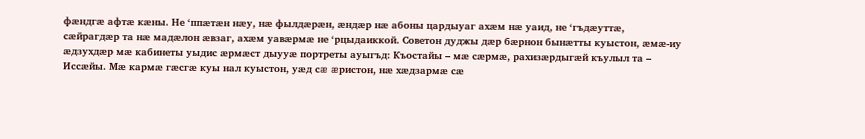фæндгæ афтæ кæны. Не ‘ппæтæн нæу, нæ фылдæрæн, æндæр нæ абоны цардыуаг ахæм нæ уаид, не ‘гъдæуттæ, сæйрагдæр та нæ мадæлон æвзаг, ахæм уавæрмæ не ‘рцыдаиккой. Советон дуджы дæр бæрнон бынæтты куыстон, æмæ-иу æдзухдæр мæ кабинеты уыдис æрмæст дыууæ портреты ауыгъд: Къостайы – мæ сæрмæ, рахизæрдыгæй къулыл та – Иссæйы. Мæ кармæ гæсгæ куы нал куыстон, уæд сæ æристон, нæ хæдзармæ сæ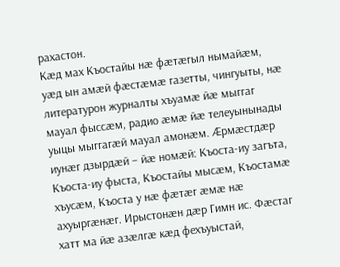рахастон.
Кæд мах Къостайы нæ фæтæгыл нымайæм, уæд ын амæй фæстæмæ газетты, чингуыты, нæ литературон журналты хъуамæ йæ мыггаг мауал фыссæм, радио æмæ йæ телеуынынады уыцы мыггагæй мауал амонæм. Æрмæстдæр иунæг дзырдæй – йæ номæй: Къоста-иу загъта, Къоста-иу фыста, Къостайы мысæм, Къостамæ хъусæм, Къоста у нæ фæтæг æмæ нæ ахуыргæнæг. Ирыстонæн дæр Гимн ис. Фæстаг хатт ма йæ азæлгæ кæд фехъуыстай,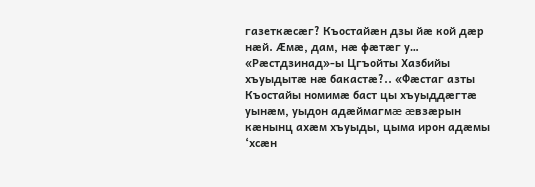газеткæсæг? Къостайæн дзы йæ кой дæр нæй. Æмæ, дам, нæ фæтæг у…
«Рæстдзинад»-ы Цгъойты Хазбийы хъуыдытæ нæ бакастæ?.. «Фæстаг азты Къостайы номимæ баст цы хъуыддæгтæ уынæм, уыдон адæймагмæ æвзæрын кæнынц ахæм хъуыды, цыма ирон адæмы ‘хсæн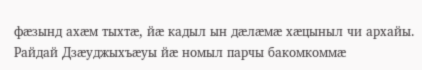фæзынд ахæм тыхтæ, йæ кадыл ын дæлæмæ хæцыныл чи архайы. Райдай Дзæуджыхъæуы йæ номыл парчы бакомкоммæ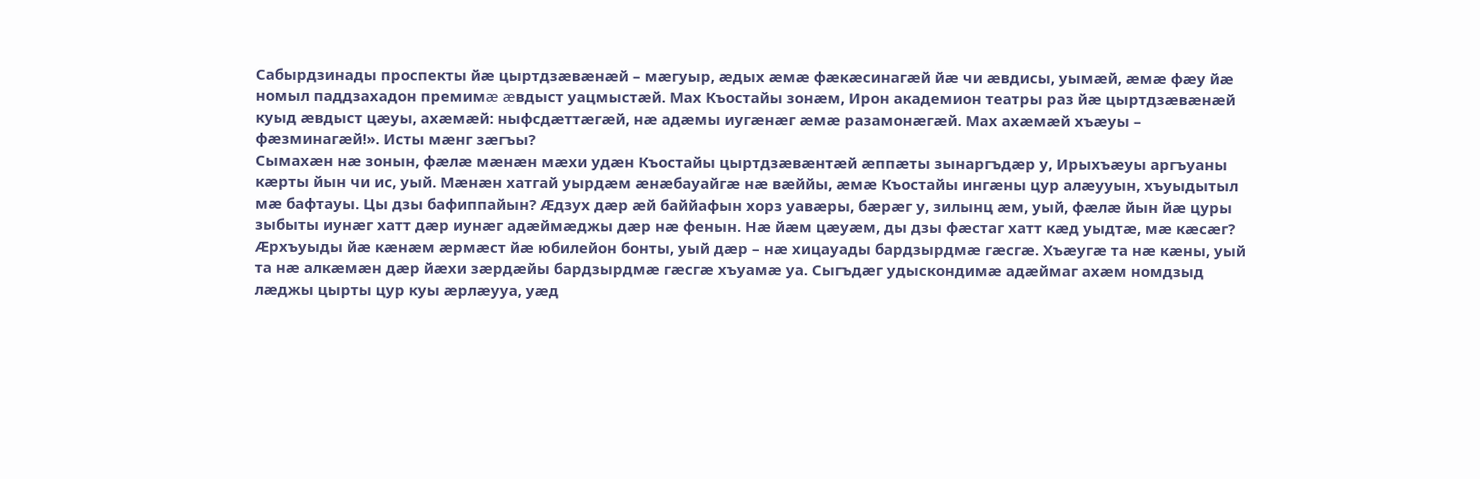Сабырдзинады проспекты йæ цыртдзæвæнæй – мæгуыр, æдых æмæ фæкæсинагæй йæ чи æвдисы, уымæй, æмæ фæу йæ номыл паддзахадон премимæ æвдыст уацмыстæй. Мах Къостайы зонæм, Ирон академион театры раз йæ цыртдзæвæнæй куыд æвдыст цæуы, ахæмæй: ныфсдæттæгæй, нæ адæмы иугæнæг æмæ разамонæгæй. Мах ахæмæй хъæуы – фæзминагæй!». Исты мæнг зæгъы?
Сымахæн нæ зонын, фæлæ мæнæн мæхи удæн Къостайы цыртдзæвæнтæй æппæты зынаргъдæр у, Ирыхъæуы аргъуаны кæрты йын чи ис, уый. Мæнæн хатгай уырдæм æнæбауайгæ нæ вæййы, æмæ Къостайы ингæны цур алæууын, хъуыдытыл мæ бафтауы. Цы дзы бафиппайын? Æдзух дæр æй баййафын хорз уавæры, бæрæг у, зилынц æм, уый, фæлæ йын йæ цуры зыбыты иунæг хатт дæр иунæг адæймæджы дæр нæ фенын. Нæ йæм цæуæм, ды дзы фæстаг хатт кæд уыдтæ, мæ кæсæг? Æрхъуыды йæ кæнæм æрмæст йæ юбилейон бонты, уый дæр – нæ хицауады бардзырдмæ гæсгæ. Хъæугæ та нæ кæны, уый та нæ алкæмæн дæр йæхи зæрдæйы бардзырдмæ гæсгæ хъуамæ уа. Сыгъдæг удыскондимæ адæймаг ахæм номдзыд лæджы цырты цур куы æрлæууа, уæд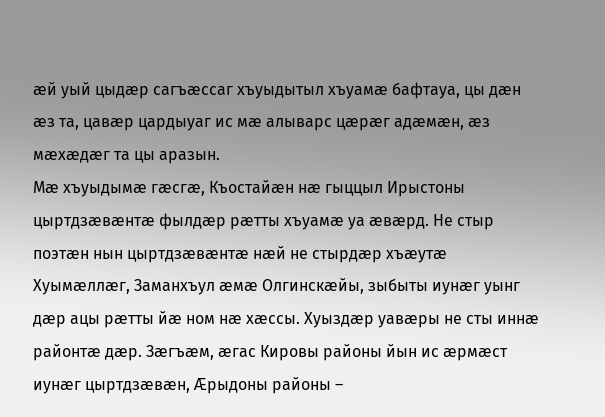æй уый цыдæр сагъæссаг хъуыдытыл хъуамæ бафтауа, цы дæн æз та, цавæр цардыуаг ис мæ алыварс цæрæг адæмæн, æз мæхæдæг та цы аразын.
Мæ хъуыдымæ гæсгæ, Къостайæн нæ гыццыл Ирыстоны цыртдзæвæнтæ фылдæр рæтты хъуамæ уа æвæрд. Не стыр поэтæн нын цыртдзæвæнтæ нæй не стырдæр хъæутæ Хуымæллæг, Заманхъул æмæ Олгинскæйы, зыбыты иунæг уынг дæр ацы рæтты йæ ном нæ хæссы. Хуыздæр уавæры не сты иннæ районтæ дæр. Зæгъæм, æгас Кировы районы йын ис æрмæст иунæг цыртдзæвæн, Æрыдоны районы –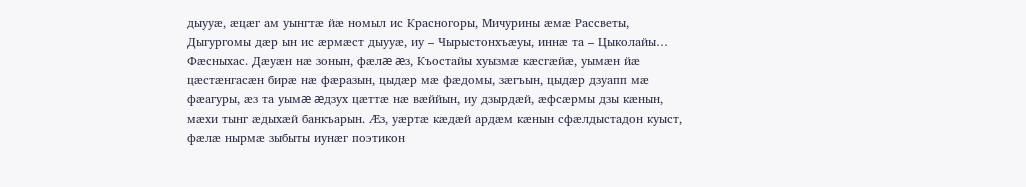дыууæ, æцæг ам уынгтæ йæ номыл ис Красногоры, Мичурины æмæ Рассветы, Дыгургомы дæр ын ис æрмæст дыууæ, иу – Чырыстонхъæуы, иннæ та – Цыколайы…
Фæсныхас. Дæуæн нæ зонын, фæлæ æз, Къостайы хуызмæ кæсгæйæ, уымæн йæ цæстæнгасæн бирæ нæ фæразын, цыдæр мæ фæдомы, зæгъын, цыдæр дзуапп мæ фæагуры, æз та уымæ æдзух цæттæ нæ вæййын, иу дзырдæй, æфсæрмы дзы кæнын, мæхи тынг æдыхæй банкъарын. Æз, уæртæ кæдæй ардæм кæнын сфæлдыстадон куыст, фæлæ нырмæ зыбыты иунæг поэтикон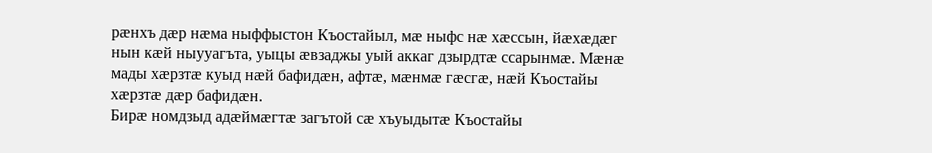рæнхъ дæр нæма ныффыстон Къостайыл, мæ ныфс нæ хæссын, йæхæдæг нын кæй ныууагъта, уыцы æвзаджы уый аккаг дзырдтæ ссарынмæ. Мæнæ мады хæрзтæ куыд нæй бафидæн, афтæ, мæнмæ гæсгæ, нæй Къостайы хæрзтæ дæр бафидæн.
Бирæ номдзыд адæймæгтæ загътой сæ хъуыдытæ Къостайы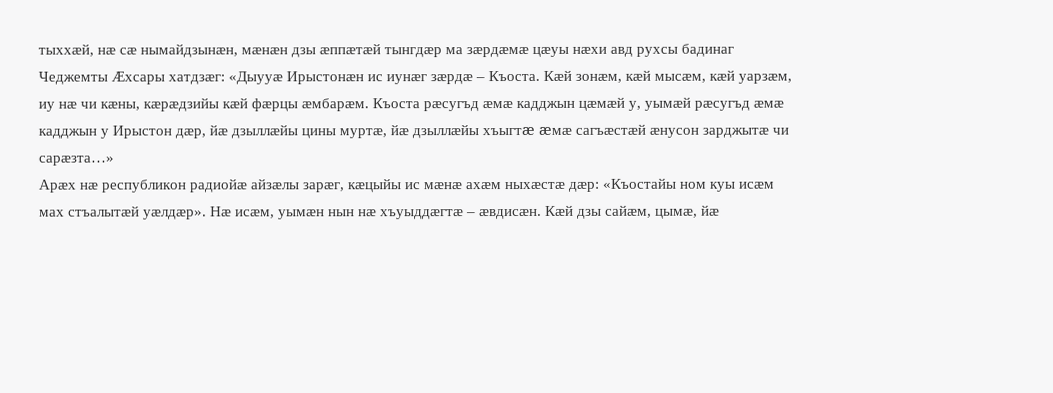тыххæй, нæ сæ нымайдзынæн, мæнæн дзы æппæтæй тынгдæр ма зæрдæмæ цæуы нæхи авд рухсы бадинаг Чеджемты Æхсары хатдзæг: «Дыууæ Ирыстонæн ис иунæг зæрдæ – Къоста. Кæй зонæм, кæй мысæм, кæй уарзæм, иу нæ чи кæны, кæрæдзийы кæй фæрцы æмбарæм. Къоста рæсугъд æмæ кадджын цæмæй у, уымæй рæсугъд æмæ кадджын у Ирыстон дæр, йæ дзыллæйы цины муртæ, йæ дзыллæйы хъыгтæ æмæ сагъæстæй æнусон зарджытæ чи сарæзта…»
Арæх нæ республикон радиойæ айзæлы зарæг, кæцыйы ис мæнæ ахæм ныхæстæ дæр: «Къостайы ном куы исæм мах стъалытæй уæлдæр». Нæ исæм, уымæн нын нæ хъуыддæгтæ – æвдисæн. Кæй дзы сайæм, цымæ, йæ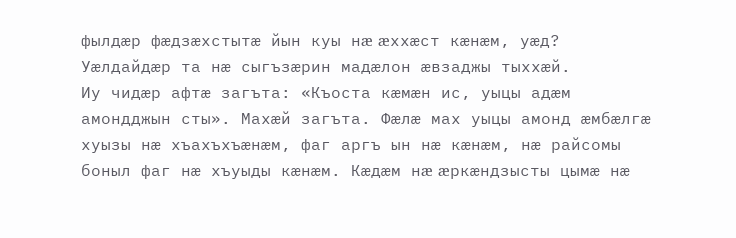фылдæр фæдзæхстытæ йын куы нæ æххæст кæнæм, уæд? Уæлдайдæр та нæ сыгъзæрин мадæлон æвзаджы тыххæй.
Иу чидæр афтæ загъта: «Къоста кæмæн ис, уыцы адæм амондджын сты». Махæй загъта. Фæлæ мах уыцы амонд æмбæлгæ хуызы нæ хъахъхъæнæм, фаг аргъ ын нæ кæнæм, нæ райсомы боныл фаг нæ хъуыды кæнæм. Кæдæм нæ æркæндзысты цымæ нæ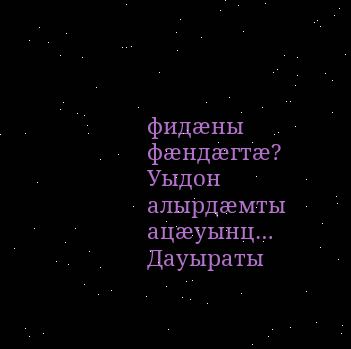фидæны фæндæгтæ? Уыдон алырдæмты ацæуынц…
Дауыраты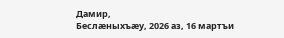Дамир,
Беслæныхъæу, 2026 аз, 16 мартъи